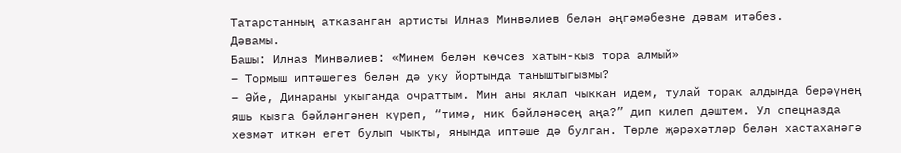Татарстанның атказанган артисты Илназ Минвәлиев белән әңгәмәбезне дәвам итәбез.
Дәвамы.
Башы: Илназ Минвәлиев: «Минем белән көчсез хатын-кыз тора алмый»
– Тормыш иптәшегез белән дә уку йортында таныштыгызмы?
– Әйе, Динараны укыганда очраттым. Мин аны яклап чыккан идем, тулай торак алдында берәүнең яшь кызга бәйләнгәнен күреп, “тимә, ник бәйләнәсең аңа?” дип килеп дәштем. Ул спецназда хезмәт иткән егет булып чыкты, янында иптәше дә булган. Төрле җәрәхәтләр белән хастаханәгә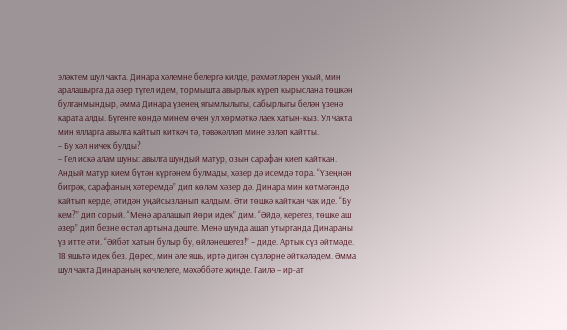эләктем шул чакта. Динара хәлемне белергә килде, рәхмәтләрен укый, мин аралашырга да әзер түгел идем, тормышта авырлык күреп кырыслана төшкән булганмындыр, әмма Динара үзенең ягымлылыгы, сабырлыгы белән үзенә карата алды. Бүгенге көндә минем өчен ул хөрмәткә лаек хатын-кыз. Ул чакта мин ялларга авылга кайтып киткәч тә, тәвәкәлләп мине эзләп кайтты.
– Бу хәл ничек булды?
– Гел искә алам шуны: авылга шундый матур, озын сарафан киеп кайткан. Андый матур кием бүтән күргәнем булмады, хәзер дә исемдә тора. “Үзеңнән бигрәк, сарафаның хәтеремдә” дип көләм хәзер дә. Динара мин көтмәгәндә кайтып керде, әтидән уңайсызланып калдым. Әти төшкә кайткан чак иде. “Бу кем?” дип сорый. “Менә аралашып йөри идек” дим. “Әйдә, керегез, төшке аш әзер” дип безне өстәл артына дәште. Менә шунда ашап утырганда Динараны үз итте әти. “Әйбәт хатын булыр бу, өйләнешегез!” – диде. Артык сүз әйтмәде. 18 яшьтә идек без. Дөрес, мин әле яшь, иртә дигән сүзләрне әйткәләдем. Әмма шул чакта Динараның көчлелеге, мәхәббәте җиңде. Гаилә – ир-ат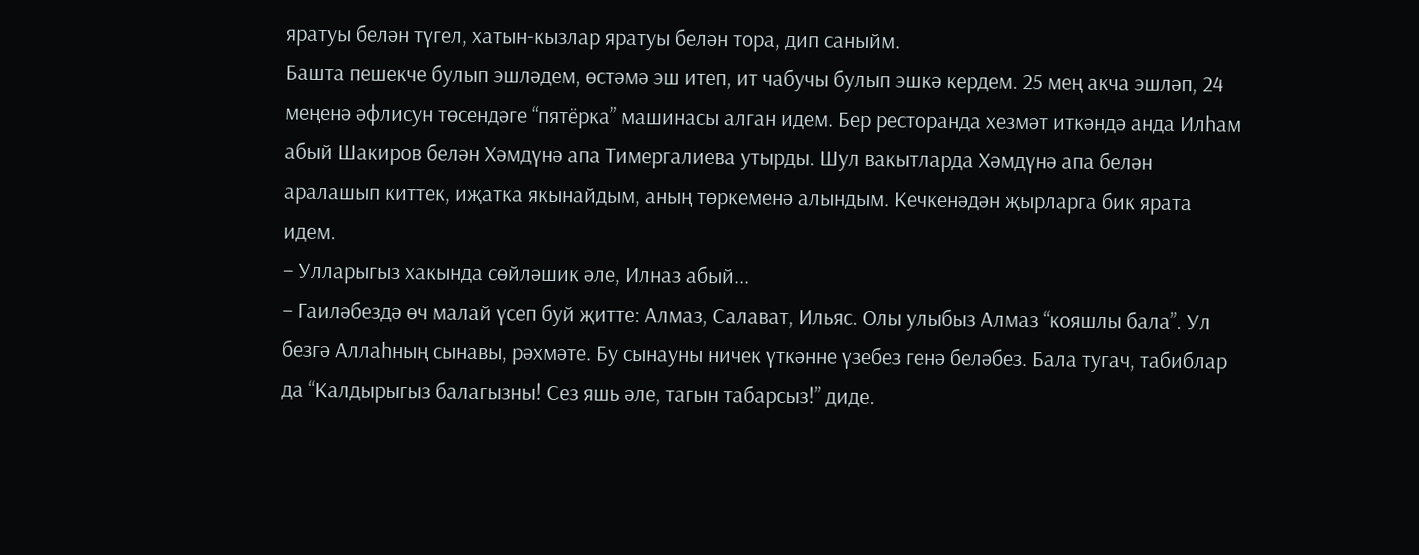яратуы белән түгел, хатын-кызлар яратуы белән тора, дип саныйм.
Башта пешекче булып эшләдем, өстәмә эш итеп, ит чабучы булып эшкә кердем. 25 мең акча эшләп, 24 меңенә әфлисун төсендәге “пятёрка” машинасы алган идем. Бер ресторанда хезмәт иткәндә анда Илһам абый Шакиров белән Хәмдүнә апа Тимергалиева утырды. Шул вакытларда Хәмдүнә апа белән аралашып киттек, иҗатка якынайдым, аның төркеменә алындым. Кечкенәдән җырларга бик ярата идем.
– Улларыгыз хакында сөйләшик әле, Илназ абый...
– Гаиләбездә өч малай үсеп буй җитте: Алмаз, Салават, Ильяс. Олы улыбыз Алмаз “кояшлы бала”. Ул безгә Аллаһның сынавы, рәхмәте. Бу сынауны ничек үткәнне үзебез генә беләбез. Бала тугач, табиблар да “Калдырыгыз балагызны! Сез яшь әле, тагын табарсыз!” диде.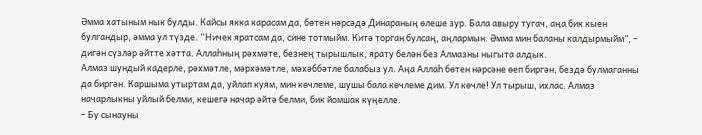Әмма хатыным нык булды. Кайсы якка карасам да, бөтен нәрсәдә Динараның өлеше зур. Бала авыру тугач, аңа бик кыен булгандыр, әмма ул түзде. “Ничек яратсам да, сине тотмыйм. Китә торган булсаң, аңлармын. Әмма мин баланы калдырмыйм”, – дигән сүзләр әйтте хәтта. Аллаһның рәхмәте, безнең тырышлык, ярату белән без Алмазны ныгыта алдык.
Алмаз шундый кадерле, рәхмәтле, мәрхәмәтле, мәхәббәтле балабыз ул. Аңа Аллаһ бөтен нәрсәне өеп биргән, бездә булмаганны да биргән. Каршыма утыртам да, уйлап куям, мин көчлеме, шушы бала көчлеме дим. Ул көчле! Ул тырыш, ихлас. Алмаз начарлыкны уйлый белми, кешегә начар әйтә белми, бик йомшак күңелле.
– Бу сынауны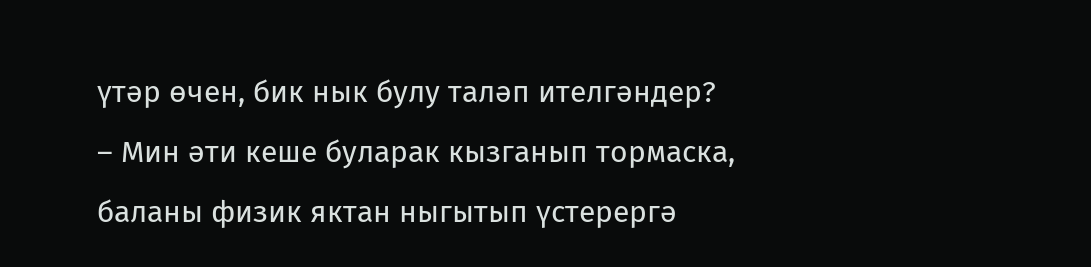үтәр өчен, бик нык булу таләп ителгәндер?
– Мин әти кеше буларак кызганып тормаска, баланы физик яктан ныгытып үстерергә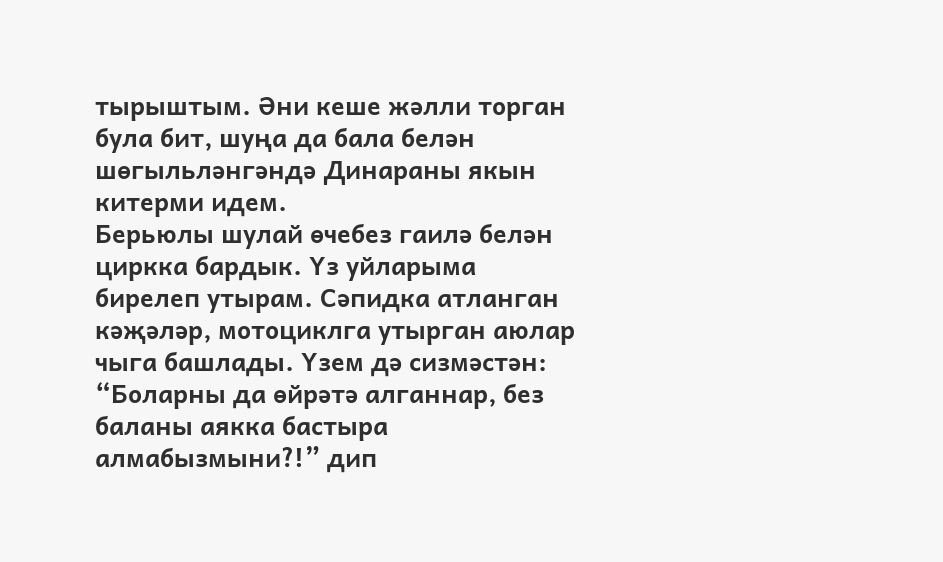тырыштым. Әни кеше жәлли торган була бит, шуңа да бала белән шөгыльләнгәндә Динараны якын китерми идем.
Берьюлы шулай өчебез гаилә белән циркка бардык. Үз уйларыма бирелеп утырам. Сәпидка атланган кәҗәләр, мотоциклга утырган аюлар чыга башлады. Үзем дә сизмәстән: “Боларны да өйрәтә алганнар, без баланы аякка бастыра алмабызмыни?!” дип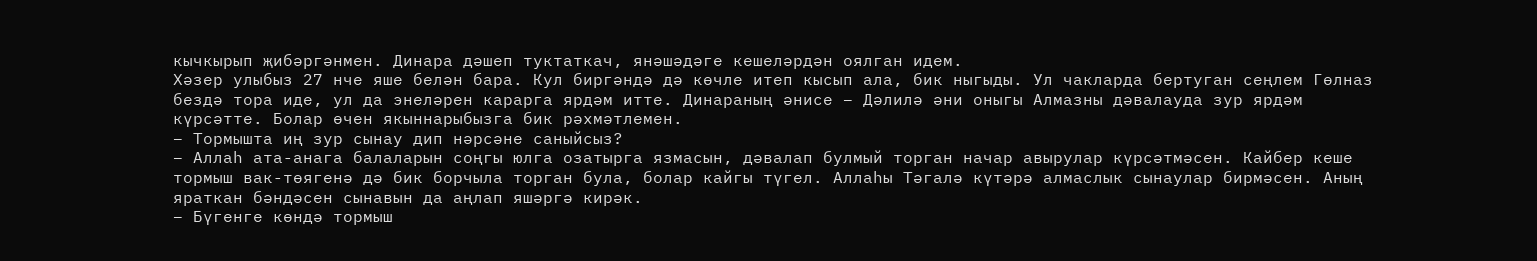кычкырып җибәргәнмен. Динара дәшеп туктаткач, янәшәдәге кешеләрдән оялган идем.
Хәзер улыбыз 27 нче яше белән бара. Кул биргәндә дә көчле итеп кысып ала, бик ныгыды. Ул чакларда бертуган сеңлем Гөлназ бездә тора иде, ул да энеләрен карарга ярдәм итте. Динараның әнисе – Дәлилә әни оныгы Алмазны дәвалауда зур ярдәм күрсәтте. Болар өчен якыннарыбызга бик рәхмәтлемен.
– Тормышта иң зур сынау дип нәрсәне саныйсыз?
– Аллаһ ата-анага балаларын соңгы юлга озатырга язмасын, дәвалап булмый торган начар авырулар күрсәтмәсен. Кайбер кеше тормыш вак-төягенә дә бик борчыла торган була, болар кайгы түгел. Аллаһы Тәгалә күтәрә алмаслык сынаулар бирмәсен. Аның яраткан бәндәсен сынавын да аңлап яшәргә кирәк.
– Бүгенге көндә тормыш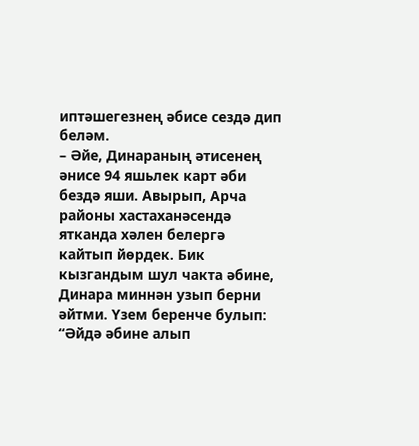иптәшегезнең әбисе сездә дип беләм.
– Әйе, Динараның әтисенең әнисе 94 яшьлек карт әби бездә яши. Авырып, Арча районы хастаханәсендә ятканда хәлен белергә кайтып йөрдек. Бик кызгандым шул чакта әбине, Динара миннән узып берни әйтми. Үзем беренче булып: “Әйдә әбине алып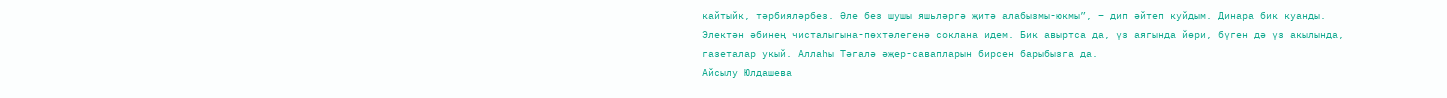кайтыйк, тәрбияләрбез. Әле без шушы яшьләргә җитә алабызмы-юкмы”, – дип әйтеп куйдым. Динара бик куанды. Электән әбинең чисталыгына-пөхтәлегенә соклана идем. Бик авыртса да, үз аягында йөри, бүген дә үз акылында, газеталар укый. Аллаһы Тәгалә әҗер-савапларын бирсен барыбызга да.
Айсылу Юлдашева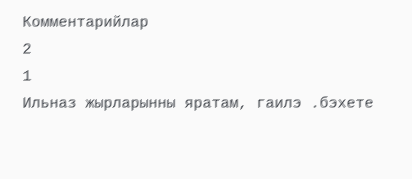Комментарийлар
2
1
Ильназ жырларынны яратам, гаилэ .бэхете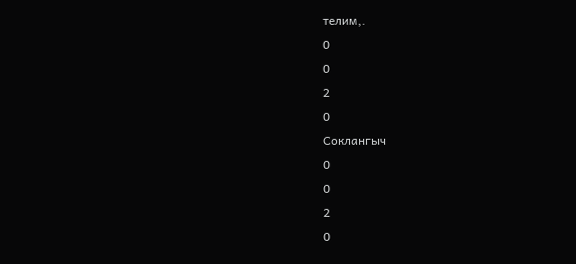телим,.
0
0
2
0
Соклангыч
0
0
2
0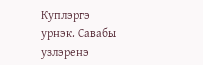Куплэргэ урнэк. Савабы узлэренэ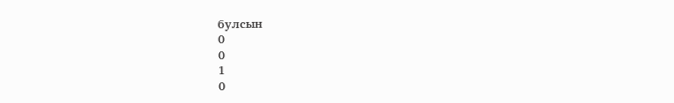булсын
0
0
1
0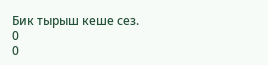Бик тырыш кеше сез.
0
0